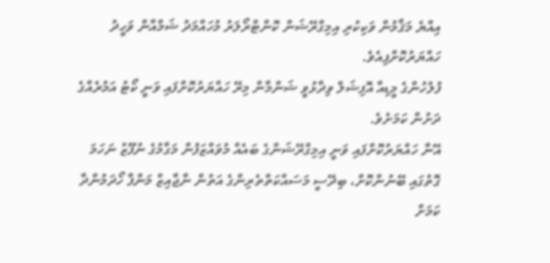އިއްޔެ މަޤާމުން ވަކިކުރި އިމިގްރޭޝަން ކޮންޓްރޯލަރު މުހައްމަދު ޝަމްއާން ވަހީދު ހައްޔަރުކޮށްފިއެވެ.
ފުލުހުންގެ މީޑިއާ އޮފިޝަލް ވިދާޅުވީ ޝަންމާން މިރޭ ހައްޔަރުކޮށްފައި ވަނީ ކޯޓު އަމުރެއްގެ ދަށުން ކަމަށެވެ.
އޭނާ ހައްޔަރުކޮށްފައި ވަނީ އިމިގްރޭޝަންގެ ބައެއް މުވައްޒަފުން މަގާމުގެ ނުފޫޒު ނަހަމަ ގޮތުގައި ބޭނުންކޮށް، ބިދޭސީ މަސައްކަތްތެރިންގެ އަތުން ނާޖާއިޒް މަންފާ ހޯދަމުންދާ ކަމަށް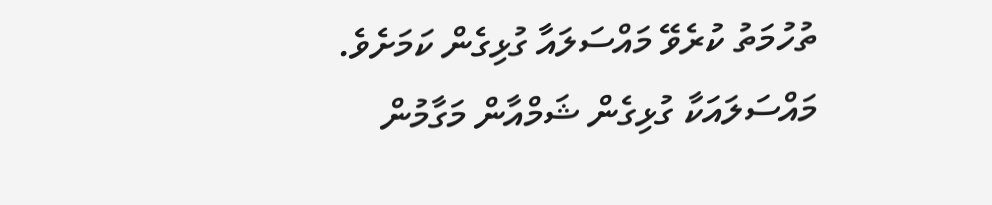ތުހުމަތު ކުރެވޭ މައްސަލައާ ގުޅިގެން ކަމަށެވެ.
މައްސަލައަކާ ގުޅިގެން ޝަމްއާން މަގާމުން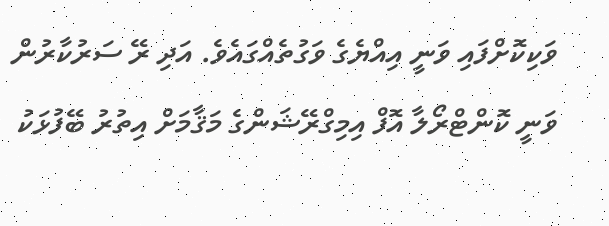ވަކިކޮށްފައި ވަނީ އިއްޔެގެ ވަގުތެއްގައެވެ. އަދި ރޭ ސަރުކާރުން ވަނީ ކޮންޓްރޯލާ އޮފް އިމިގްރޭޝަންގެ މަޤާމަށް އިތުރު ބޭފުޅަކު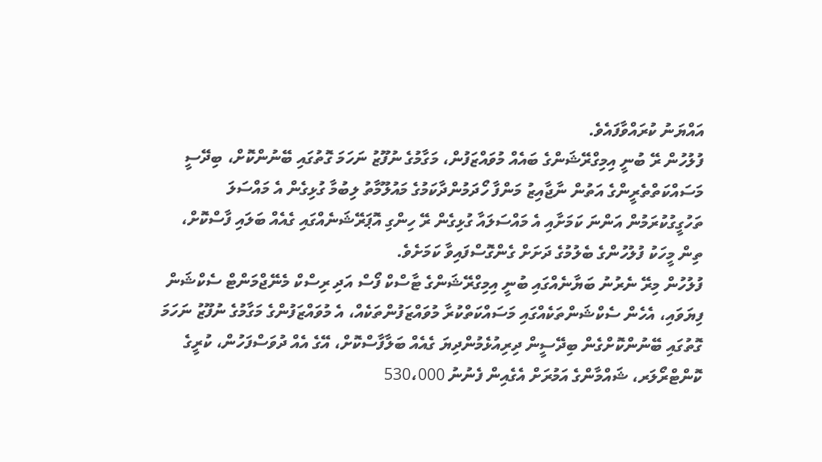އައްޔަނު ކުރައްވާފައެވެ.
ފުލުހުން ރޭ ބުނީ އިމިގްރޭޝަންގެ ބައެއް މުވައްޒަފުން، މަގާމުގެ ނުފޫޒު ނަހަމަ ގޮތުގައި ބޭނުންކޮށް، ބިދޭސީ މަސައްކަތްތެރީންގެ އަތުން ނާޖާއިޒު މަންފާ ހޯދަމުންދާކަމުގެ މައުލޫމާތު ލިބުމާ ގުޅިގެން އެ މައްސަލަ ތަހުގީގުކުރަމުން އަންނަ ކަމަށާއި އެ މައްސަލައާ ގުޅިގެން ރޭ ހިންގި އޮޕަރޭޝަނެއްގައި ގެއެއް ބަލައި ފާސްކޮށް، ތިން މީހަކު ފުލުހުންގެ ބެލުމުގެ ދަށަށް ގެންގޮސްފައިވާ ކަމަށެވެ.
ފުލުހުން މިރޭ ނެރުނު ބަޔާނެއްގައި ބުނީ އިމިގްރޭޝަންގެ ޓާސްކް ފޯސް އަދި ރިސްކް މެނޭޖްމަންޓް ސެކްޝަން ފިޔަވައި، އެހެން ސެކްޝަންތަކެއްގައި މަސައްކަތްކުރާ މުވައްޒަފުންތަކެއް، އެ މުވައްޒަފުންގެ މަގާމުގެ ނުފޫޒު ނަހަމަ ގޮތުގައި ބޭނުންކޮށްގެން ބިދޭސީން ދިރިއުޅެމުންދިޔަ ގެއެއް ބަލާފާސްކޮށް، އޭގެ އެއް ދުވަސްފަހުން، ކުރީގެ ކޮންޓްރޯލަރ، ޝައްމާންގެ އަމުރަށް އެގެއިން ފެނުނު 530،000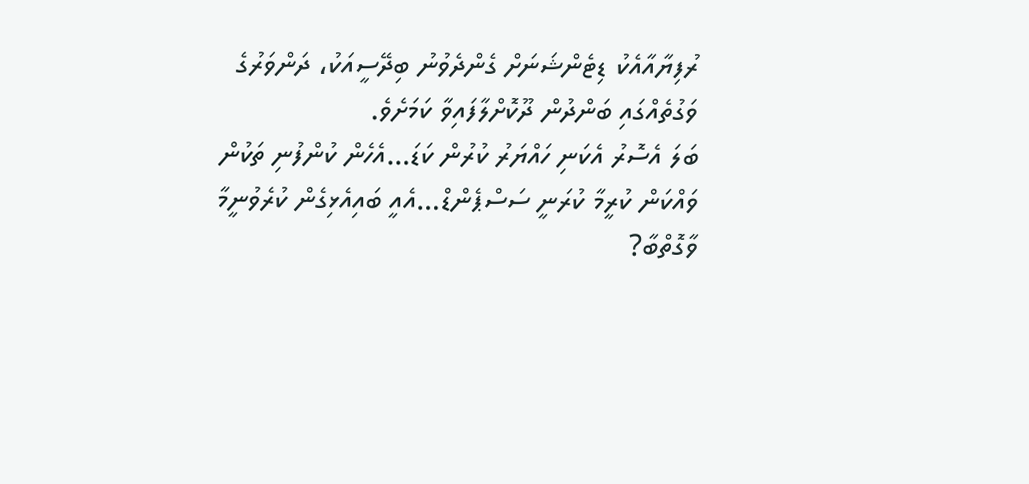ރުފިޔާއާއެކު ޑިޓެންޝަނަށް ގެންދެވުނު ބިދޭސީއަކު، ދަންވަރުގެ ވަގުތެއްގައި ބަންދުން ދޫކޮށްލާފައިވާ ކަމަށެވެ.
ބަލަ އެސޮރު އެކަނި ހައްޔަރު ކުރުން ކަޑަ…އެހެން ކުންފުނި ތަކުން ވައްކަން ކުރީމާ ކުރަނީ ސަސްޕެންޑް…އެއީ ބައިއެޅިގެން ކުރެވުނީމާ ވާގޮތްބާ?